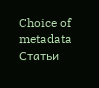Choice of metadata Статьи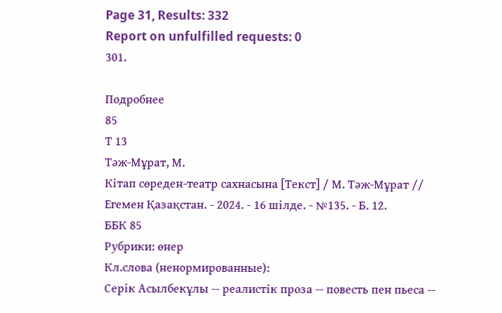Page 31, Results: 332
Report on unfulfilled requests: 0
301.

Подробнее
85
Т 13
Тәж-Мұрат, М.
Кітап сөреден-театр сахнасына [Текст] / М. Тәж-Мұрат // Егемен Қазақстан. - 2024. - 16 шілде. - №135. - Б. 12.
ББК 85
Рубрики: өнер
Кл.слова (ненормированные):
Серік Асылбекұлы -- реалистік проза -- повесть пен пьеса --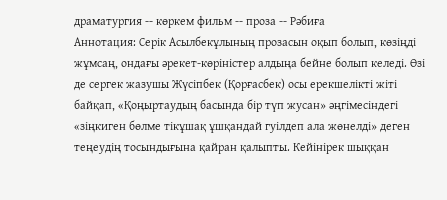драматургия -- көркем фильм -- проза -- Рәбиға
Аннотация: Серік Асылбекұлының прозасын оқып болып, көзіңді жұмсаң, ондағы әрекет-көріністер алдыңа бейне болып келеді. Өзі де сергек жазушы Жүсіпбек (Қорғасбек) осы ерекшелікті жіті байқап, «Қоңыртаудың басында бір түп жусан» әңгімесіндегі «зіңкиген бөлме тікұшақ ұшқандай гуілдеп ала жөнелді» деген теңеудің тосындығына қайран қалыпты. Кейінірек шыққан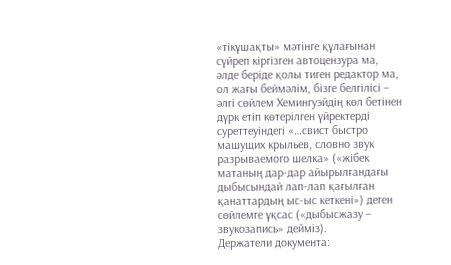«тікұшақты» мәтінге құлағынан сүйреп кіргізген автоцензура ма, әлде беріде қолы тиген редактор ма, ол жағы беймәлім, бізге белгілісі – әлгі сөйлем Хемингуэйдің көл бетінен дүрк етіп көтерілген үйректерді суреттеуіндегі «…свист быстро машущих крыльев, словно звук разрываемого шелка» («жібек матаның дар-дар айырылғандағы дыбысындай лап-лап қағылған қанаттардың ыс-ыс кеткені») деген сөйлемге ұқсас («дыбысжазу – звукозапись» дейміз).
Держатели документа: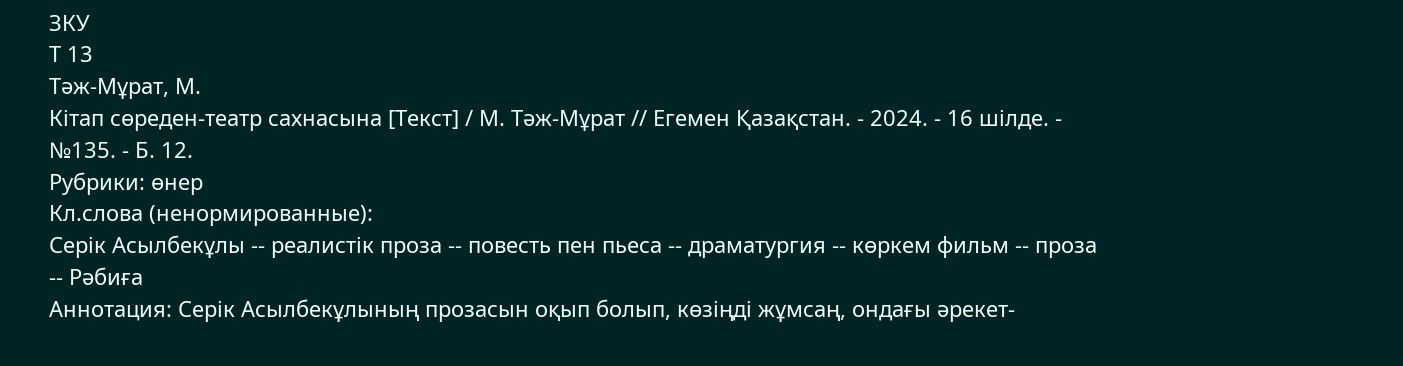ЗКУ
Т 13
Тәж-Мұрат, М.
Кітап сөреден-театр сахнасына [Текст] / М. Тәж-Мұрат // Егемен Қазақстан. - 2024. - 16 шілде. - №135. - Б. 12.
Рубрики: өнер
Кл.слова (ненормированные):
Серік Асылбекұлы -- реалистік проза -- повесть пен пьеса -- драматургия -- көркем фильм -- проза -- Рәбиға
Аннотация: Серік Асылбекұлының прозасын оқып болып, көзіңді жұмсаң, ондағы әрекет-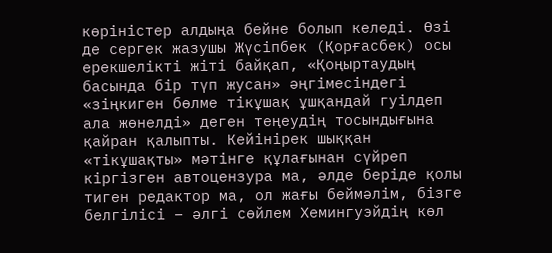көріністер алдыңа бейне болып келеді. Өзі де сергек жазушы Жүсіпбек (Қорғасбек) осы ерекшелікті жіті байқап, «Қоңыртаудың басында бір түп жусан» әңгімесіндегі «зіңкиген бөлме тікұшақ ұшқандай гуілдеп ала жөнелді» деген теңеудің тосындығына қайран қалыпты. Кейінірек шыққан «тікұшақты» мәтінге құлағынан сүйреп кіргізген автоцензура ма, әлде беріде қолы тиген редактор ма, ол жағы беймәлім, бізге белгілісі – әлгі сөйлем Хемингуэйдің көл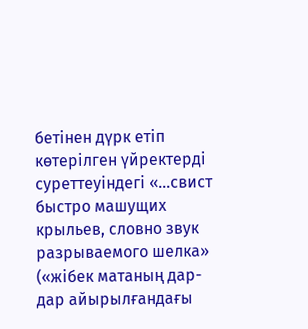бетінен дүрк етіп көтерілген үйректерді суреттеуіндегі «…свист быстро машущих крыльев, словно звук разрываемого шелка» («жібек матаның дар-дар айырылғандағы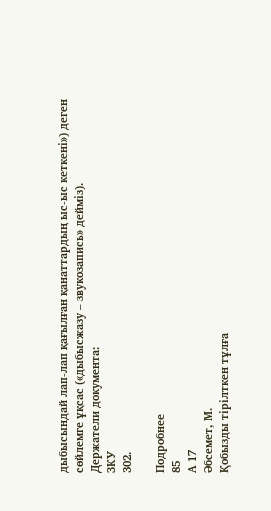дыбысындай лап-лап қағылған қанаттардың ыс-ыс кеткені») деген сөйлемге ұқсас («дыбысжазу – звукозапись» дейміз).
Держатели документа:
ЗКУ
302.

Подробнее
85
А 17
Әбсемет, М.
Қобызды тірілткен тұлға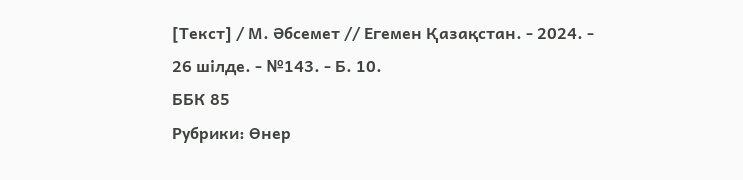[Текст] / М. Әбсемет // Егемен Қазақстан. - 2024. - 26 шілде. - №143. - Б. 10.
ББК 85
Рубрики: Өнер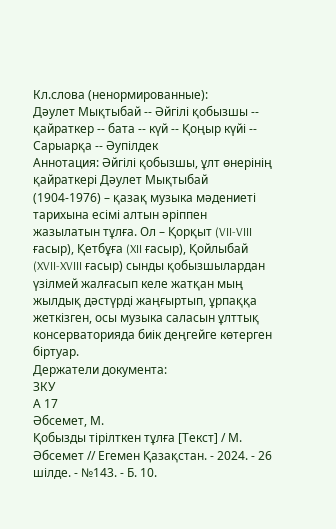Кл.слова (ненормированные):
Дәулет Мықтыбай -- Әйгілі қобызшы -- қайраткер -- бата -- күй -- Қоңыр күйі -- Сарыарқа -- Әупілдек
Аннотация: Әйгілі қобызшы, ұлт өнерінің қайраткері Дәулет Мықтыбай (1904-1976) – қазақ музыка мәдениеті тарихына есімі алтын әріппен жазылатын тұлға. Ол – Қорқыт (VII-VIII ғасыр), Қетбұға (XII ғасыр), Қойлыбай (XVII-XVIII ғасыр) сынды қобызшылардан үзілмей жалғасып келе жатқан мың жылдық дәстүрді жаңғыртып, ұрпаққа жеткізген, осы музыка саласын ұлттық консерваторияда биік деңгейге көтерген біртуар.
Держатели документа:
ЗКУ
А 17
Әбсемет, М.
Қобызды тірілткен тұлға [Текст] / М. Әбсемет // Егемен Қазақстан. - 2024. - 26 шілде. - №143. - Б. 10.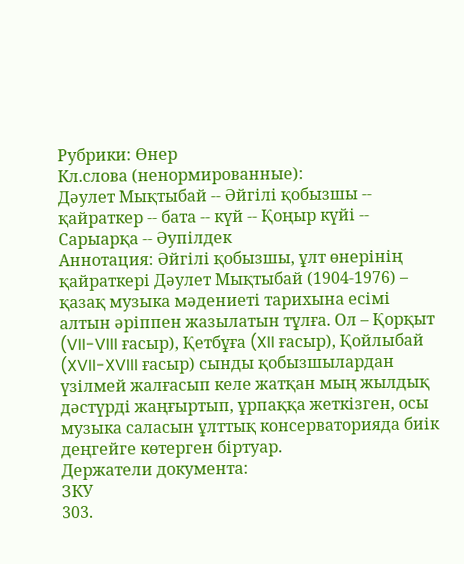Рубрики: Өнер
Кл.слова (ненормированные):
Дәулет Мықтыбай -- Әйгілі қобызшы -- қайраткер -- бата -- күй -- Қоңыр күйі -- Сарыарқа -- Әупілдек
Аннотация: Әйгілі қобызшы, ұлт өнерінің қайраткері Дәулет Мықтыбай (1904-1976) – қазақ музыка мәдениеті тарихына есімі алтын әріппен жазылатын тұлға. Ол – Қорқыт (VII-VIII ғасыр), Қетбұға (XII ғасыр), Қойлыбай (XVII-XVIII ғасыр) сынды қобызшылардан үзілмей жалғасып келе жатқан мың жылдық дәстүрді жаңғыртып, ұрпаққа жеткізген, осы музыка саласын ұлттық консерваторияда биік деңгейге көтерген біртуар.
Держатели документа:
ЗКУ
303.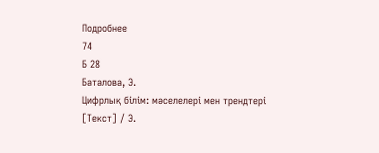Подробнее
74
Б 28
Баталова, Э.
Цифрлық білім: мәселелері мен трендтері [Текст] / Э.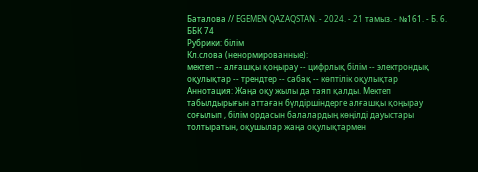Баталова // EGEMEN QAZAQSTAN. - 2024. - 21 тамыз. - №161. - Б. 6.
ББК 74
Рубрики: білім
Кл.слова (ненормированные):
мектеп -- алғашқы қоңырау -- цифрлық білім -- электрондық оқулықтар -- трендтер -- сабақ -- көптілік оқулықтар
Аннотация: Жаңа оқу жылы да таяп қалды. Мектеп табылдырығын аттаған бүлдіршіндерге алғашқы қоңырау соғылып , білім ордасын балалардың көңілді дауыстары толтыратын, оқушылар жаңа оқулықтармен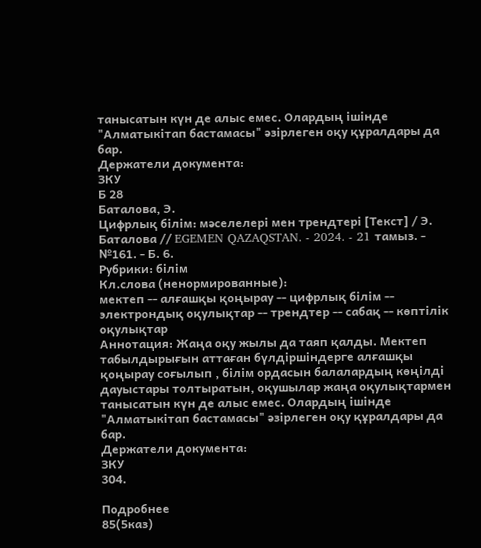танысатын күн де алыс емес. Олардың ішінде "Алматыкітап бастамасы" әзірлеген оқу құралдары да бар.
Держатели документа:
ЗКУ
Б 28
Баталова, Э.
Цифрлық білім: мәселелері мен трендтері [Текст] / Э. Баталова // EGEMEN QAZAQSTAN. - 2024. - 21 тамыз. - №161. - Б. 6.
Рубрики: білім
Кл.слова (ненормированные):
мектеп -- алғашқы қоңырау -- цифрлық білім -- электрондық оқулықтар -- трендтер -- сабақ -- көптілік оқулықтар
Аннотация: Жаңа оқу жылы да таяп қалды. Мектеп табылдырығын аттаған бүлдіршіндерге алғашқы қоңырау соғылып , білім ордасын балалардың көңілді дауыстары толтыратын, оқушылар жаңа оқулықтармен танысатын күн де алыс емес. Олардың ішінде "Алматыкітап бастамасы" әзірлеген оқу құралдары да бар.
Держатели документа:
ЗКУ
304.

Подробнее
85(5каз)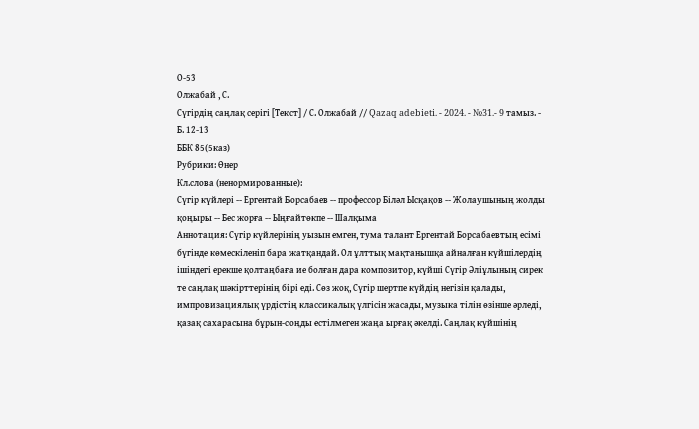О-53
Олжабай , С.
Сүгірдің саңлақ серігі [Текст] / С. Олжабай // Qazaq adebieti. - 2024. - №31.- 9 тамыз. - Б. 12-13
ББК 85(5каз)
Рубрики: Өнер
Кл.слова (ненормированные):
Сүгір күйлері -- Ергентай Борсабаев -- профессор Біләл Ысқақов -- Жолаушының жолды қоңыры -- Бес жорға -- Ыңғайтөкпе -- Шалқыма
Аннотация: Сүгір күйлерінің уызын емген, тума талант Ергентай Борсабаевтың есімі бүгінде көмескіленіп бара жатқандай. Ол ұлттық мақтанышқа айналған күйшілердің ішіндегі ерекше қолтаңбаға ие болған дара композитор, күйші Сүгір Әліұлының сирек те саңлақ шәкірттерінің бірі еді. Сөз жоқ, Сүгір шертпе күйдің негізін қалады, импровизациялық үрдістің классикалық үлгісін жасады, музыка тілін өзінше әрледі, қазақ сахарасына бұрын-соңды естілмеген жаңа ырғақ әкелді. Саңлақ күйшінің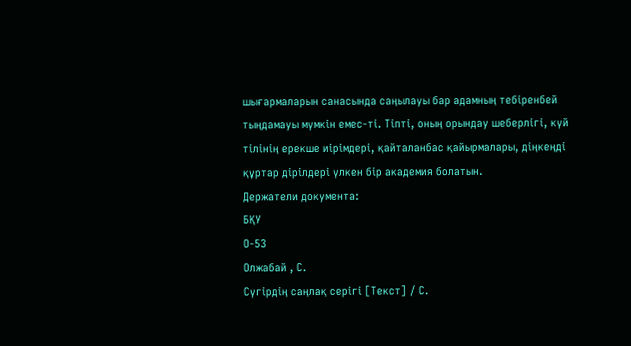шығармаларын санасында саңылауы бар адамның тебіренбей тыңдамауы мүмкін емес-ті. Тіпті, оның орындау шеберлігі, күй тілінің ерекше иірімдері, қайталанбас қайырмалары, діңкеңді құртар дірілдері үлкен бір академия болатын.
Держатели документа:
БҚУ
О-53
Олжабай , С.
Сүгірдің саңлақ серігі [Текст] / С.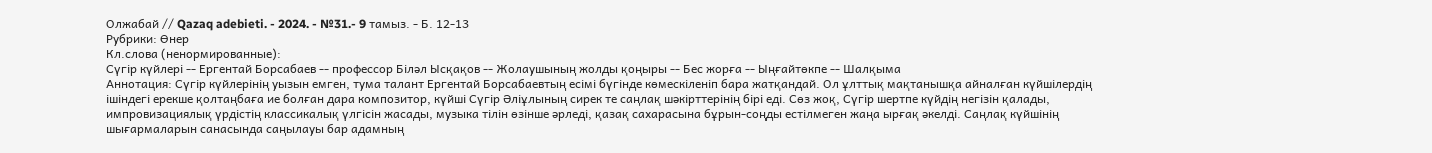Олжабай // Qazaq adebieti. - 2024. - №31.- 9 тамыз. - Б. 12-13
Рубрики: Өнер
Кл.слова (ненормированные):
Сүгір күйлері -- Ергентай Борсабаев -- профессор Біләл Ысқақов -- Жолаушының жолды қоңыры -- Бес жорға -- Ыңғайтөкпе -- Шалқыма
Аннотация: Сүгір күйлерінің уызын емген, тума талант Ергентай Борсабаевтың есімі бүгінде көмескіленіп бара жатқандай. Ол ұлттық мақтанышқа айналған күйшілердің ішіндегі ерекше қолтаңбаға ие болған дара композитор, күйші Сүгір Әліұлының сирек те саңлақ шәкірттерінің бірі еді. Сөз жоқ, Сүгір шертпе күйдің негізін қалады, импровизациялық үрдістің классикалық үлгісін жасады, музыка тілін өзінше әрледі, қазақ сахарасына бұрын-соңды естілмеген жаңа ырғақ әкелді. Саңлақ күйшінің шығармаларын санасында саңылауы бар адамның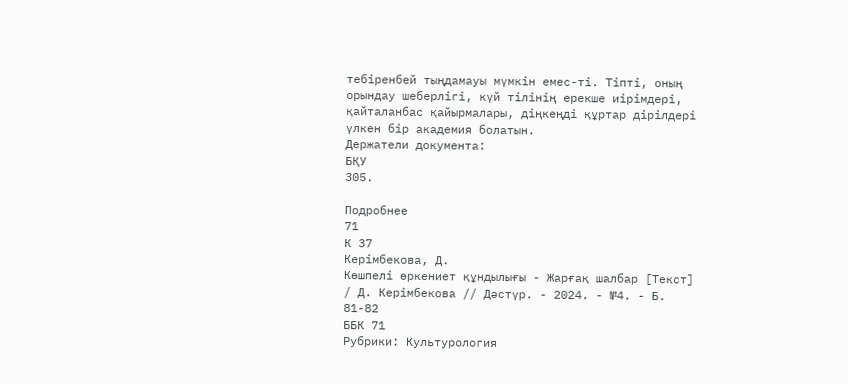тебіренбей тыңдамауы мүмкін емес-ті. Тіпті, оның орындау шеберлігі, күй тілінің ерекше иірімдері, қайталанбас қайырмалары, діңкеңді құртар дірілдері үлкен бір академия болатын.
Держатели документа:
БҚУ
305.

Подробнее
71
К 37
Керімбекова, Д.
Көшпелі өркениет құндылығы - Жарғақ шалбар [Текст] / Д. Керімбекова // Дәстүр. - 2024. - №4. - Б. 81-82
ББК 71
Рубрики: Культурология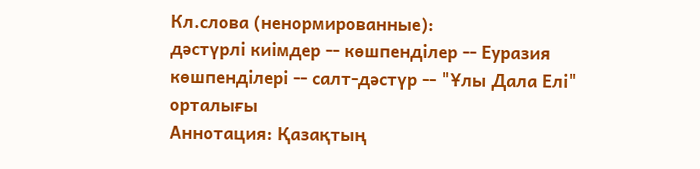Кл.слова (ненормированные):
дәстүрлі киімдер -- көшпенділер -- Еуразия көшпенділері -- салт-дәстүр -- "Ұлы Дала Елі" орталығы
Аннотация: Қазақтың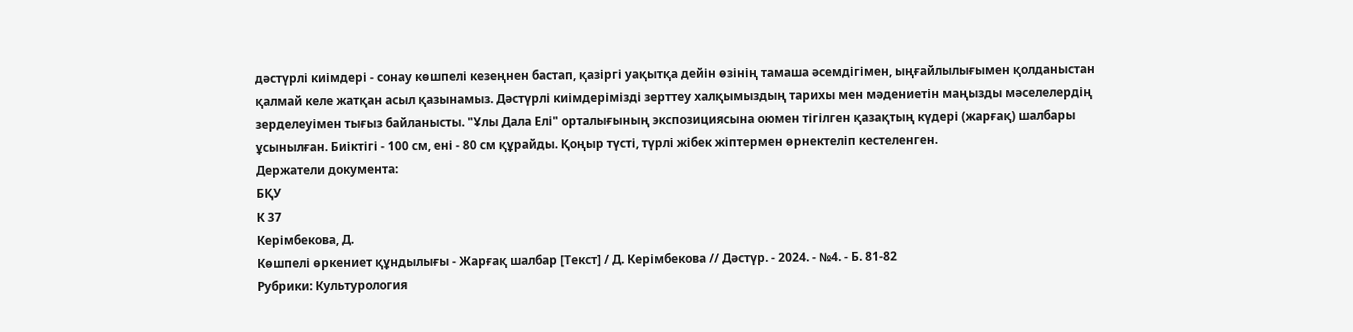дәстүрлі киімдері - сонау көшпелі кезеңнен бастап, қазіргі уақытқа дейін өзінің тамаша әсемдігімен, ыңғайлылығымен қолданыстан қалмай келе жатқан асыл қазынамыз. Дәстүрлі киімдерімізді зерттеу халқымыздың тарихы мен мәдениетін маңызды мәселелердің зерделеуімен тығыз байланысты. "Ұлы Дала Елі" орталығының экспозициясына оюмен тігілген қазақтың күдері (жарғақ) шалбары ұсынылған. Биіктігі - 100 см, ені - 80 см құрайды. Қоңыр түсті, түрлі жібек жіптермен өрнектеліп кестеленген.
Держатели документа:
БҚУ
К 37
Керімбекова, Д.
Көшпелі өркениет құндылығы - Жарғақ шалбар [Текст] / Д. Керімбекова // Дәстүр. - 2024. - №4. - Б. 81-82
Рубрики: Культурология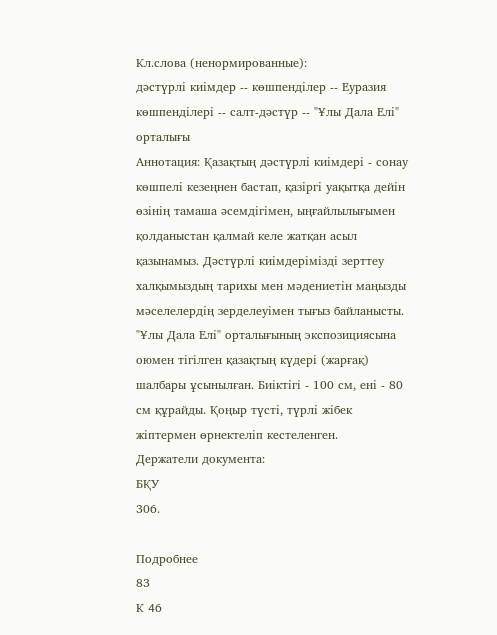Кл.слова (ненормированные):
дәстүрлі киімдер -- көшпенділер -- Еуразия көшпенділері -- салт-дәстүр -- "Ұлы Дала Елі" орталығы
Аннотация: Қазақтың дәстүрлі киімдері - сонау көшпелі кезеңнен бастап, қазіргі уақытқа дейін өзінің тамаша әсемдігімен, ыңғайлылығымен қолданыстан қалмай келе жатқан асыл қазынамыз. Дәстүрлі киімдерімізді зерттеу халқымыздың тарихы мен мәдениетін маңызды мәселелердің зерделеуімен тығыз байланысты. "Ұлы Дала Елі" орталығының экспозициясына оюмен тігілген қазақтың күдері (жарғақ) шалбары ұсынылған. Биіктігі - 100 см, ені - 80 см құрайды. Қоңыр түсті, түрлі жібек жіптермен өрнектеліп кестеленген.
Держатели документа:
БҚУ
306.

Подробнее
83
К 46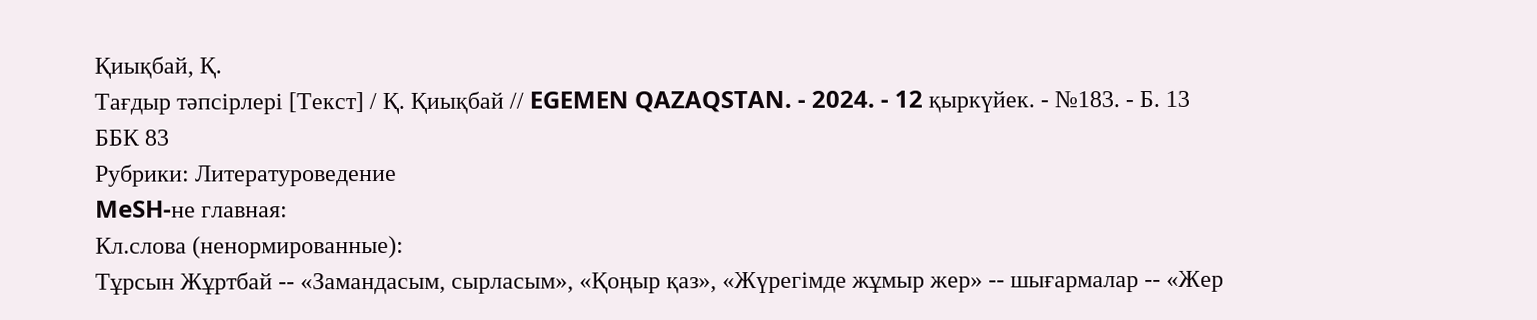Қиықбай, Қ.
Тағдыр тәпсірлері [Текст] / Қ. Қиықбай // EGEMEN QAZAQSTAN. - 2024. - 12 қыркүйек. - №183. - Б. 13
ББК 83
Рубрики: Литературоведение
MeSH-не главная:
Кл.слова (ненормированные):
Тұрсын Жұртбай -- «Замандасым, сырласым», «Қоңыр қаз», «Жүрегімде жұмыр жер» -- шығармалар -- «Жер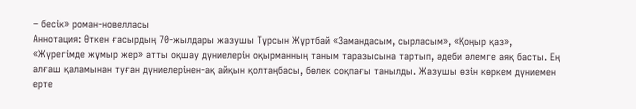– бесік» роман-новелласы
Аннотация: Өткен ғасырдың 70-жылдары жазушы Тұрсын Жұртбай «Замандасым, сырласым», «Қоңыр қаз», «Жүрегімде жұмыр жер» атты оқшау дүниелерін оқырманның таным таразысына тартып, әдеби әлемге аяқ басты. Ең алғаш қаламынан туған дүниелерінен-ақ айқын қолтаңбасы, бөлек соқпағы танылды. Жазушы өзін көркем дүниемен ерте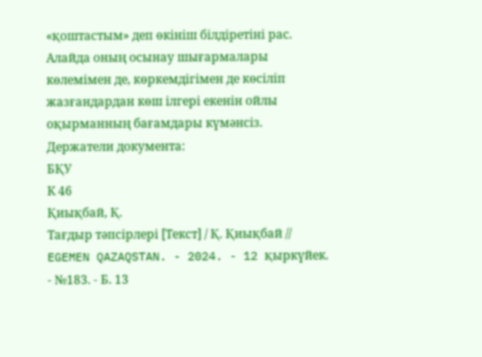«қоштастым» деп өкініш білдіретіні рас. Алайда оның осынау шығармалары көлемімен де, көркемдігімен де көсіліп жазғандардан көш ілгері екенін ойлы оқырманның бағамдары күмәнсіз.
Держатели документа:
БҚУ
К 46
Қиықбай, Қ.
Тағдыр тәпсірлері [Текст] / Қ. Қиықбай // EGEMEN QAZAQSTAN. - 2024. - 12 қыркүйек. - №183. - Б. 13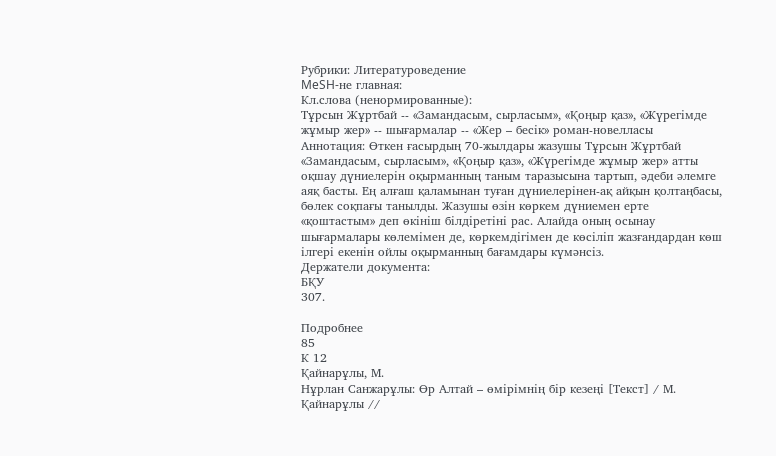Рубрики: Литературоведение
MeSH-не главная:
Кл.слова (ненормированные):
Тұрсын Жұртбай -- «Замандасым, сырласым», «Қоңыр қаз», «Жүрегімде жұмыр жер» -- шығармалар -- «Жер – бесік» роман-новелласы
Аннотация: Өткен ғасырдың 70-жылдары жазушы Тұрсын Жұртбай «Замандасым, сырласым», «Қоңыр қаз», «Жүрегімде жұмыр жер» атты оқшау дүниелерін оқырманның таным таразысына тартып, әдеби әлемге аяқ басты. Ең алғаш қаламынан туған дүниелерінен-ақ айқын қолтаңбасы, бөлек соқпағы танылды. Жазушы өзін көркем дүниемен ерте «қоштастым» деп өкініш білдіретіні рас. Алайда оның осынау шығармалары көлемімен де, көркемдігімен де көсіліп жазғандардан көш ілгері екенін ойлы оқырманның бағамдары күмәнсіз.
Держатели документа:
БҚУ
307.

Подробнее
85
К 12
Қайнарұлы, М.
Нұрлан Санжарұлы: Өр Алтай – өмірімнің бір кезеңі [Текст] / М. Қайнарұлы //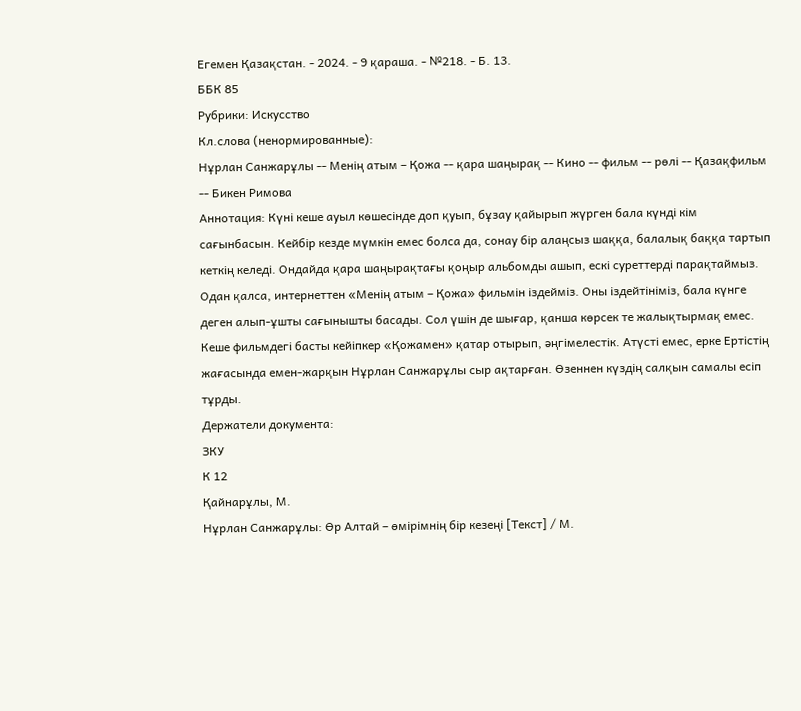Егемен Қазақстан. - 2024. - 9 қараша. - №218. - Б. 13.
ББК 85
Рубрики: Искусство
Кл.слова (ненормированные):
Нұрлан Санжарұлы -- Менің атым – Қожа -- қара шаңырақ -- Кино -- фильм -- рөлі -- Қазақфильм -- Бикен Римова
Аннотация: Күні кеше ауыл көшесінде доп қуып, бұзау қайырып жүрген бала күнді кім сағынбасын. Кейбір кезде мүмкін емес болса да, сонау бір алаңсыз шаққа, балалық баққа тартып кеткің келеді. Ондайда қара шаңырақтағы қоңыр альбомды ашып, ескі суреттерді парақтаймыз. Одан қалса, интернеттен «Менің атым – Қожа» фильмін іздейміз. Оны іздейтініміз, бала күнге деген алып-ұшты сағынышты басады. Сол үшін де шығар, қанша көрсек те жалықтырмақ емес. Кеше фильмдегі басты кейіпкер «Қожамен» қатар отырып, әңгімелестік. Атүсті емес, ерке Ертістің жағасында емен-жарқын Нұрлан Санжарұлы сыр ақтарған. Өзеннен күздің салқын самалы есіп тұрды.
Держатели документа:
ЗКУ
К 12
Қайнарұлы, М.
Нұрлан Санжарұлы: Өр Алтай – өмірімнің бір кезеңі [Текст] / М.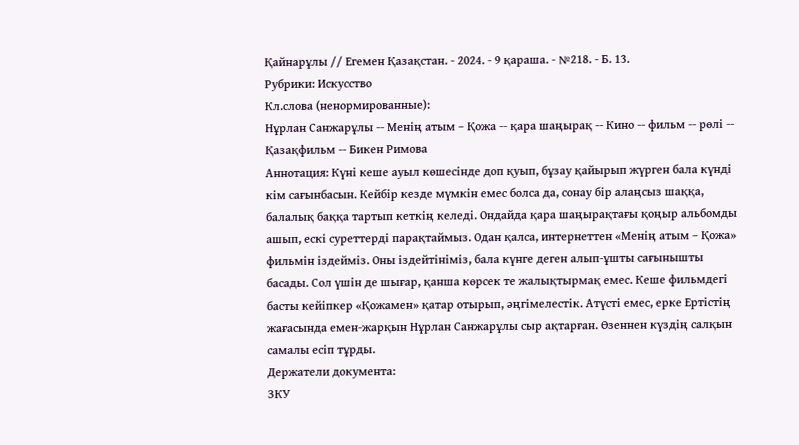Қайнарұлы // Егемен Қазақстан. - 2024. - 9 қараша. - №218. - Б. 13.
Рубрики: Искусство
Кл.слова (ненормированные):
Нұрлан Санжарұлы -- Менің атым – Қожа -- қара шаңырақ -- Кино -- фильм -- рөлі -- Қазақфильм -- Бикен Римова
Аннотация: Күні кеше ауыл көшесінде доп қуып, бұзау қайырып жүрген бала күнді кім сағынбасын. Кейбір кезде мүмкін емес болса да, сонау бір алаңсыз шаққа, балалық баққа тартып кеткің келеді. Ондайда қара шаңырақтағы қоңыр альбомды ашып, ескі суреттерді парақтаймыз. Одан қалса, интернеттен «Менің атым – Қожа» фильмін іздейміз. Оны іздейтініміз, бала күнге деген алып-ұшты сағынышты басады. Сол үшін де шығар, қанша көрсек те жалықтырмақ емес. Кеше фильмдегі басты кейіпкер «Қожамен» қатар отырып, әңгімелестік. Атүсті емес, ерке Ертістің жағасында емен-жарқын Нұрлан Санжарұлы сыр ақтарған. Өзеннен күздің салқын самалы есіп тұрды.
Держатели документа:
ЗКУ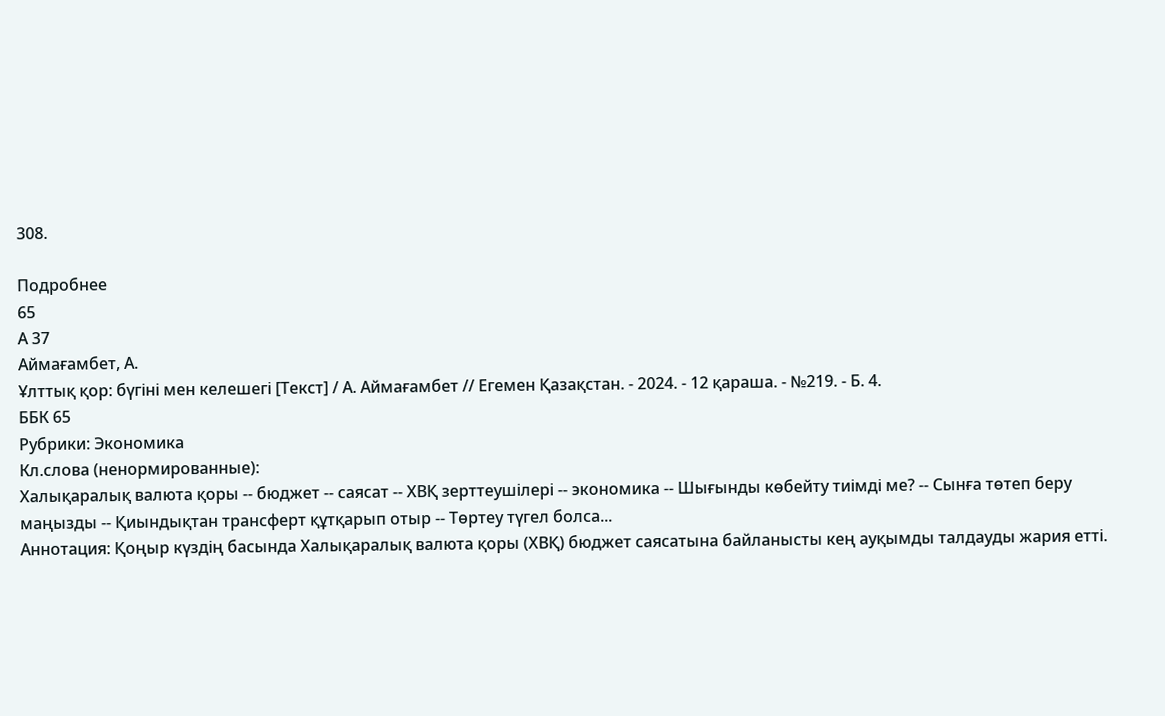308.

Подробнее
65
А 37
Аймағамбет, А.
Ұлттық қор: бүгіні мен келешегі [Текст] / А. Аймағамбет // Егемен Қазақстан. - 2024. - 12 қараша. - №219. - Б. 4.
ББК 65
Рубрики: Экономика
Кл.слова (ненормированные):
Халықаралық валюта қоры -- бюджет -- саясат -- ХВҚ зерттеушілері -- экономика -- Шығынды көбейту тиімді ме? -- Сынға төтеп беру маңызды -- Қиындықтан трансферт құтқарып отыр -- Төртеу түгел болса...
Аннотация: Қоңыр күздің басында Халықаралық валюта қоры (ХВҚ) бюджет саясатына байланысты кең ауқымды талдауды жария етті.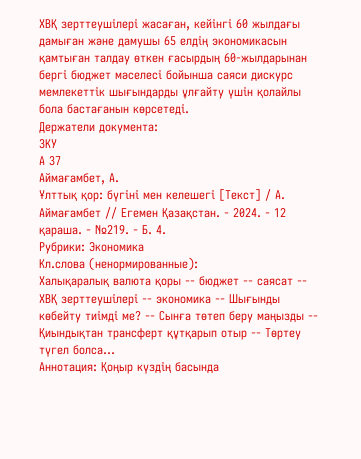ХВҚ зерттеушілері жасаған, кейінгі 60 жылдағы дамыған және дамушы 65 елдің экономикасын қамтыған талдау өткен ғасырдың 60-жылдарынан бергі бюджет мәселесі бойынша саяси дискурс мемлекеттік шығындарды ұлғайту үшін қолайлы бола бастағанын көрсетеді.
Держатели документа:
ЗКУ
А 37
Аймағамбет, А.
Ұлттық қор: бүгіні мен келешегі [Текст] / А. Аймағамбет // Егемен Қазақстан. - 2024. - 12 қараша. - №219. - Б. 4.
Рубрики: Экономика
Кл.слова (ненормированные):
Халықаралық валюта қоры -- бюджет -- саясат -- ХВҚ зерттеушілері -- экономика -- Шығынды көбейту тиімді ме? -- Сынға төтеп беру маңызды -- Қиындықтан трансферт құтқарып отыр -- Төртеу түгел болса...
Аннотация: Қоңыр күздің басында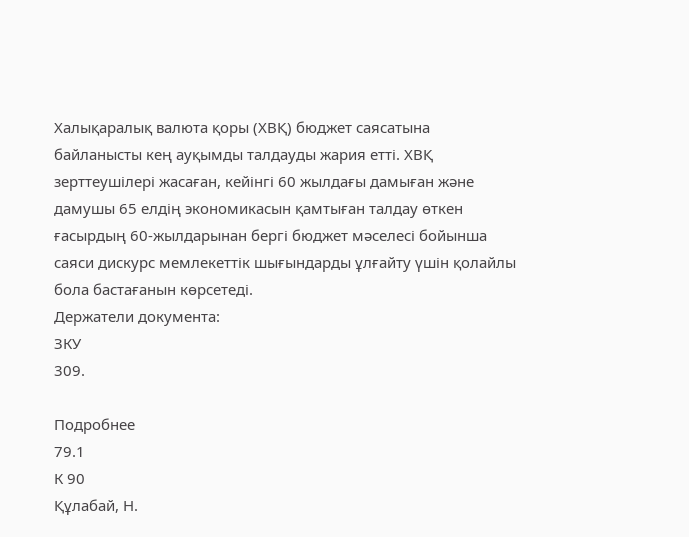Халықаралық валюта қоры (ХВҚ) бюджет саясатына байланысты кең ауқымды талдауды жария етті. ХВҚ зерттеушілері жасаған, кейінгі 60 жылдағы дамыған және дамушы 65 елдің экономикасын қамтыған талдау өткен ғасырдың 60-жылдарынан бергі бюджет мәселесі бойынша саяси дискурс мемлекеттік шығындарды ұлғайту үшін қолайлы бола бастағанын көрсетеді.
Держатели документа:
ЗКУ
309.

Подробнее
79.1
К 90
Құлабай, Н.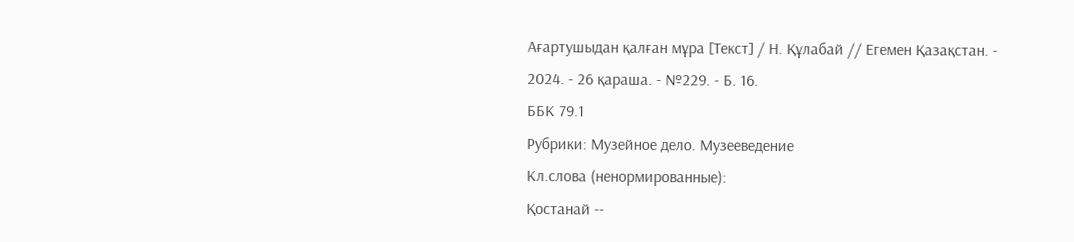Ағартушыдан қалған мұра [Текст] / Н. Құлабай // Егемен Қазақстан. - 2024. - 26 қараша. - №229. - Б. 16.
ББК 79.1
Рубрики: Музейное дело. Музееведение
Кл.слова (ненормированные):
Қостанай --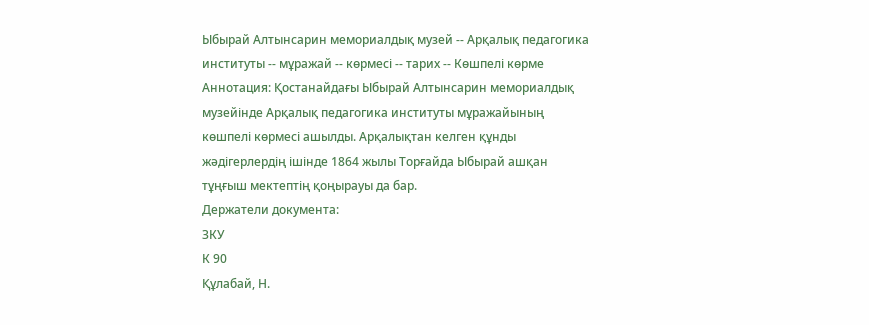Ыбырай Алтынсарин мемориалдық музей -- Арқалық педагогика институты -- мұражай -- көрмесі -- тарих -- Көшпелі көрме
Аннотация: Қостанайдағы Ыбырай Алтынсарин мемориалдық музейінде Арқалық педагогика институты мұражайының көшпелі көрмесі ашылды. Арқалықтан келген құнды жәдігерлердің ішінде 1864 жылы Торғайда Ыбырай ашқан тұңғыш мектептің қоңырауы да бар.
Держатели документа:
ЗКУ
К 90
Құлабай, Н.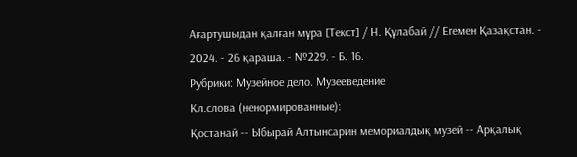Ағартушыдан қалған мұра [Текст] / Н. Құлабай // Егемен Қазақстан. - 2024. - 26 қараша. - №229. - Б. 16.
Рубрики: Музейное дело. Музееведение
Кл.слова (ненормированные):
Қостанай -- Ыбырай Алтынсарин мемориалдық музей -- Арқалық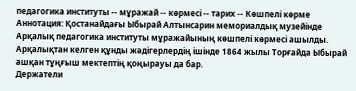педагогика институты -- мұражай -- көрмесі -- тарих -- Көшпелі көрме
Аннотация: Қостанайдағы Ыбырай Алтынсарин мемориалдық музейінде Арқалық педагогика институты мұражайының көшпелі көрмесі ашылды. Арқалықтан келген құнды жәдігерлердің ішінде 1864 жылы Торғайда Ыбырай ашқан тұңғыш мектептің қоңырауы да бар.
Держатели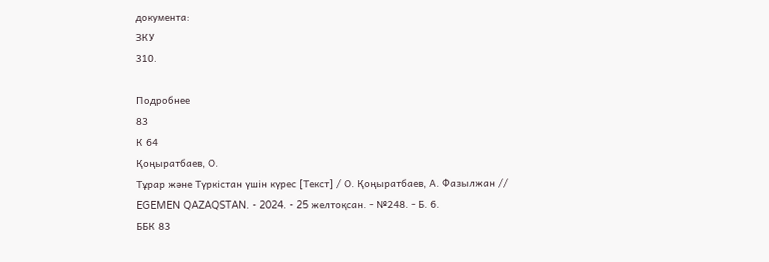документа:
ЗКУ
310.

Подробнее
83
К 64
Қоңыратбаев, О.
Тұрар және Түркістан үшін күрес [Текст] / О. Қоңыратбаев, А. Фазылжан // EGEMEN QAZAQSTAN. - 2024. - 25 желтоқсан. - №248. - Б. 6.
ББК 83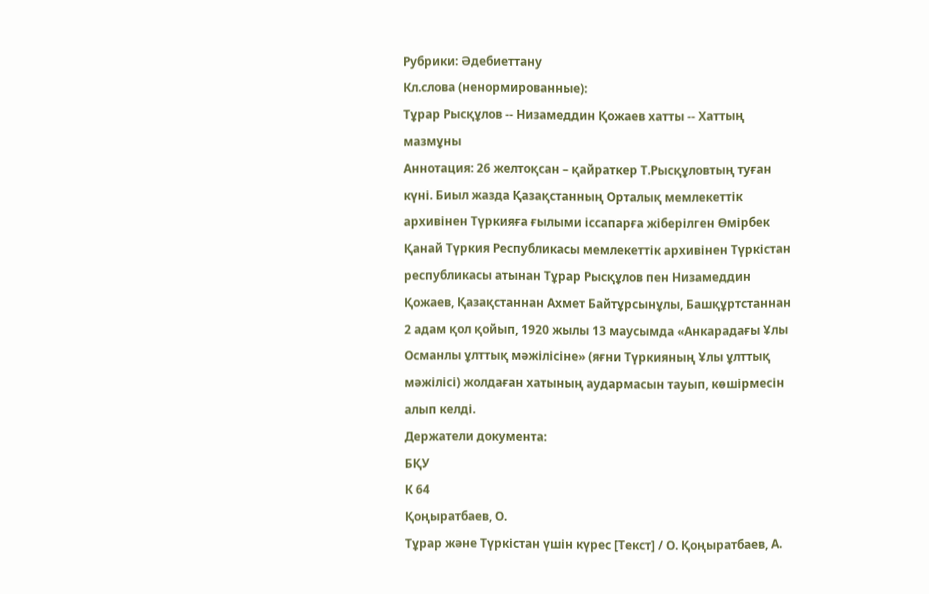Рубрики: Әдебиеттану
Кл.слова (ненормированные):
Тұрар Рысқұлов -- Низамеддин Қожаев хатты -- Хаттың мазмұны
Аннотация: 26 желтоқсан – қайраткер Т.Рысқұловтың туған күні. Биыл жазда Қазақстанның Орталық мемлекеттік архивінен Түркияға ғылыми іссапарға жіберілген Өмірбек Қанай Түркия Республикасы мемлекеттік архивінен Түркістан республикасы атынан Тұрар Рысқұлов пен Низамеддин Қожаев, Қазақстаннан Ахмет Байтұрсынұлы, Башқұртстаннан 2 адам қол қойып, 1920 жылы 13 маусымда «Анкарадағы Ұлы Османлы ұлттық мәжілісіне» (яғни Түркияның Ұлы ұлттық мәжілісі) жолдаған хатының аудармасын тауып, көшірмесін алып келді.
Держатели документа:
БҚУ
К 64
Қоңыратбаев, О.
Тұрар және Түркістан үшін күрес [Текст] / О. Қоңыратбаев, А.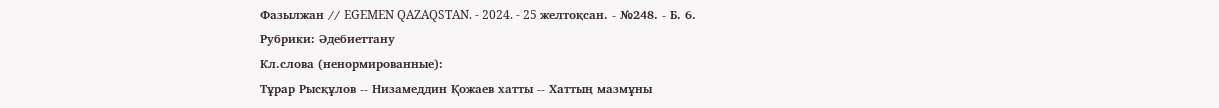Фазылжан // EGEMEN QAZAQSTAN. - 2024. - 25 желтоқсан. - №248. - Б. 6.
Рубрики: Әдебиеттану
Кл.слова (ненормированные):
Тұрар Рысқұлов -- Низамеддин Қожаев хатты -- Хаттың мазмұны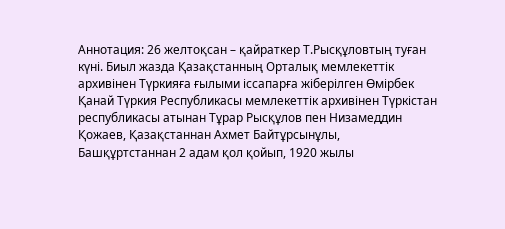Аннотация: 26 желтоқсан – қайраткер Т.Рысқұловтың туған күні. Биыл жазда Қазақстанның Орталық мемлекеттік архивінен Түркияға ғылыми іссапарға жіберілген Өмірбек Қанай Түркия Республикасы мемлекеттік архивінен Түркістан республикасы атынан Тұрар Рысқұлов пен Низамеддин Қожаев, Қазақстаннан Ахмет Байтұрсынұлы, Башқұртстаннан 2 адам қол қойып, 1920 жылы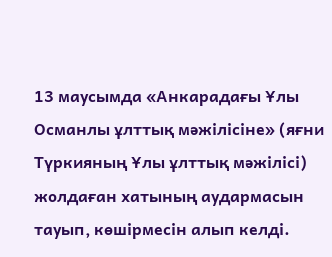13 маусымда «Анкарадағы Ұлы Османлы ұлттық мәжілісіне» (яғни Түркияның Ұлы ұлттық мәжілісі) жолдаған хатының аудармасын тауып, көшірмесін алып келді.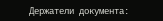Держатели документа: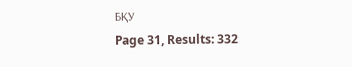БҚУ
Page 31, Results: 332